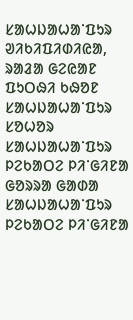ᱥᱟᱦᱡᱟᱦᱟᱸᱯᱩᱨ
ᱣᱤᱠᱤᱯᱤᱰᱤᱭᱟ, ᱨᱟᱲᱟ ᱜᱮᱭᱟᱱ ᱯᱩᱛᱷᱤ ᱠᱷᱚᱱ
ᱥᱟᱦᱡᱟᱦᱟᱸᱯᱩᱨ
ᱥᱚᱦᱚᱨ
ᱥᱟᱦᱡᱟᱦᱟᱸᱯᱩᱨ ᱞᱮᱠᱟᱛᱮ ᱞᱤᱸᱜᱤᱱᱟ ᱜᱚᱨᱨᱟ ᱜᱟᱰᱟ
ᱥᱟᱦᱡᱟᱦᱟᱸᱯᱩᱨ ᱞᱮᱠᱟᱛᱮ ᱞᱤᱸᱜᱤᱱᱟ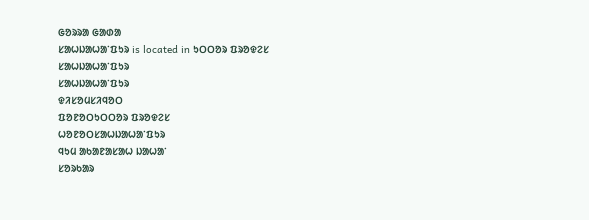ᱜᱚᱨᱨᱟ ᱜᱟᱰᱟ
ᱥᱟᱦᱡᱟᱦᱟᱸᱯᱩᱨ is located in ᱩᱛᱛᱚᱨ ᱯᱨᱚᱫᱮᱥ
ᱥᱟᱦᱡᱟᱦᱟᱸᱯᱩᱨ
ᱥᱟᱦᱡᱟᱦᱟᱸᱯᱩᱨ
ᱫᱤᱥᱚᱢᱥᱤᱧᱚᱛ
ᱯᱚᱱᱚᱛᱩᱛᱛᱚᱨ ᱯᱨᱚᱫᱮᱥ
ᱦᱚᱱᱚᱛᱥᱟᱦᱡᱟᱦᱟᱸᱯᱩᱨ
ᱧᱩᱢ ᱟᱠᱟᱱᱟᱥᱟᱦ ᱡᱟᱦᱟᱸ
ᱥᱚᱨᱠᱟᱨ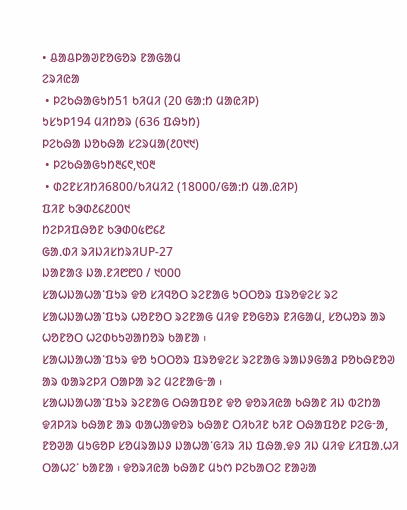• ᱪᱟᱪᱞᱟᱣᱱᱚᱜᱚᱨ ᱱᱟᱜᱟᱢ
ᱮᱨᱤᱭᱟ
 • ᱞᱮᱠᱷᱟᱜᱩᱴ51 ᱠᱤᱢᱤ (20 ᱜᱟᱺᱴ ᱢᱟᱭᱤᱞ)
ᱩᱥᱩᱞ194 ᱢᱤᱴᱚᱨ (636 ᱯᱷᱩᱴ)
ᱞᱮᱠᱷᱟ ᱡᱚᱠᱷᱟ ᱥᱮᱨᱢᱟ(᱒᱐᱑᱑)
 • ᱞᱮᱠᱷᱟᱜᱩᱴ᱓᱔᱖,᱑᱐᱓
 • ᱰᱮᱱᱥᱤᱴᱤ6800/ᱠᱤᱢᱤ2 (18000/ᱜᱟᱺᱴ ᱢᱟᱹᱭᱤᱞ)
ᱯᱤᱱ ᱠᱳᱰ᱒᱔᱒᱐᱐᱑
ᱴᱮᱞᱤᱯᱷᱚᱱ ᱠᱳᱰ᱐᱕᱘᱔᱒
ᱜᱟᱹᱰᱤ ᱨᱤᱡᱤᱥᱴᱨᱤUP-27
ᱡᱟᱱᱟᱝ ᱡᱟᱹᱱᱤ᱘᱘᱐ / ᱑᱐᱐᱐
ᱥᱟᱦᱡᱟᱦᱟᱸᱯᱩᱨ ᱫᱚ ᱥᱤᱧᱚᱛ ᱨᱮᱱᱟᱜ ᱩᱛᱛᱚᱨ ᱯᱨᱚᱫᱮᱥ ᱨᱮ ᱥᱟᱦᱡᱟᱦᱟᱸᱯᱩᱨ ᱦᱚᱱᱚᱛ ᱨᱮᱱᱟᱜ ᱢᱤᱫ ᱱᱚᱜᱚᱨ ᱱᱤᱜᱟᱢ, ᱥᱚᱦᱚᱨ ᱟᱨ ᱦᱚᱱᱚᱛ ᱦᱮᱰᱠᱩᱣᱟᱴᱚᱨ ᱠᱟᱱᱟ ᱾
ᱥᱟᱦᱡᱟᱦᱟᱸᱯᱩᱨ ᱫᱚ ᱩᱛᱛᱚᱨ ᱯᱨᱚᱫᱮᱥ ᱨᱮᱱᱟᱜ ᱨᱟᱡᱽᱜᱟᱲ ᱞᱚᱠᱷᱱᱚᱣ ᱟᱨ ᱵᱟᱨᱮᱞᱤ ᱛᱟᱞᱟ ᱨᱮ ᱢᱮᱱᱟᱜᱼᱟ ᱾
ᱥᱟᱦᱡᱟᱦᱟᱸᱯᱩᱨ ᱨᱮᱱᱟᱜ ᱛᱷᱟᱯᱚᱱ ᱫᱚ ᱫᱚᱨᱤᱭᱟ ᱠᱷᱟᱱ ᱤᱡ ᱵᱮᱴᱟ ᱫᱤᱞᱤᱨ ᱠᱷᱟᱱ ᱟᱨ ᱵᱟᱦᱟᱫᱚᱨ ᱠᱷᱟᱱ ᱛᱤᱠᱤᱱ ᱠᱤᱱ ᱛᱷᱟᱯᱚᱱ ᱞᱮᱜᱼᱟ, ᱱᱚᱣᱟ ᱢᱩᱜᱚᱞ ᱥᱚᱢᱨᱟᱡᱽ ᱡᱟᱦᱟᱸᱜᱤᱨ ᱤᱡ ᱯᱷᱟᱹᱫᱽ ᱤᱡ ᱢᱤᱫ ᱥᱤᱯᱟᱹᱦᱤ ᱛᱟᱦᱮᱸ ᱠᱟᱱᱟ ᱾ ᱫᱚᱨᱤᱭᱟ ᱠᱷᱟᱱ ᱢᱩᱬ ᱞᱮᱠᱟᱛᱮ ᱱᱟᱶᱟ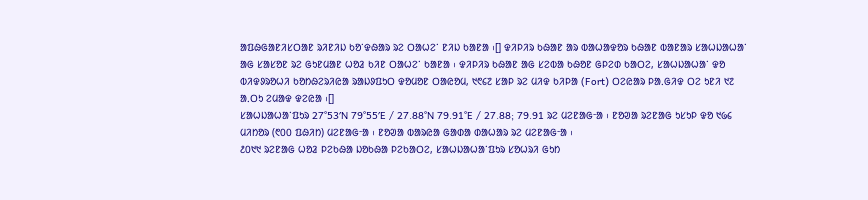ᱟᱯᱷᱜᱟᱱᱤᱥᱛᱟᱱ ᱨᱤᱱᱤᱡ ᱠᱚᱸᱫᱷᱟᱨ ᱨᱮ ᱛᱟᱦᱮᱸ ᱱᱤᱡ ᱠᱟᱱᱟ ᱾[] ᱫᱤᱞᱤᱨ ᱠᱷᱟᱱ ᱟᱨ ᱵᱟᱦᱟᱫᱚᱨ ᱠᱷᱟᱱ ᱵᱟᱱᱟᱨ ᱥᱟᱦᱡᱟᱦᱟᱸ ᱟᱜ ᱥᱟᱥᱚᱱ ᱨᱮ ᱜᱩᱱᱢᱟᱱ ᱦᱚᱲ ᱠᱤᱱ ᱛᱟᱦᱮᱸ ᱠᱟᱱᱟ ᱾ ᱫᱤᱞᱤᱨ ᱠᱷᱟᱱ ᱟᱜ ᱥᱮᱵᱟ ᱠᱷᱚᱱ ᱜᱞᱮᱰ ᱠᱟᱛᱮ, ᱥᱟᱦᱡᱟᱦᱟᱸ ᱫᱚ ᱵᱤᱫᱽᱨᱚᱦᱤ ᱠᱚᱴᱷᱮᱨᱤᱭᱟ ᱨᱟᱡᱽᱯᱩᱛ ᱫᱚᱢᱚᱱ ᱛᱟᱭᱚᱢ, ᱑᱖᱔᱗ ᱥᱟᱞ ᱨᱮ ᱢᱤᱫ ᱠᱤᱞᱟ (Fort) ᱛᱮᱭᱟᱨ ᱞᱟᱹᱜᱤᱫ ᱛᱮ ᱩᱱᱤ ᱑᱗ ᱟᱹᱛᱩ ᱮᱢᱟᱫ ᱫᱮᱭᱟ ᱾[]
ᱥᱟᱦᱡᱟᱦᱟᱸᱯᱩᱨ 27°53′N 79°55′E / 27.88°N 79.91°E / 27.88; 79.91 ᱨᱮ ᱢᱮᱱᱟᱜᱼᱟ ᱾ ᱱᱚᱣᱟ ᱨᱮᱱᱟᱜ ᱩᱥᱩᱞ ᱫᱚ ᱑᱙᱔ ᱢᱤᱴᱚᱨ (᱖᱐᱐ ᱯᱷᱤᱴ) ᱢᱮᱱᱟᱜᱼᱟ ᱾ ᱱᱚᱣᱟ ᱵᱟᱨᱭᱟ ᱜᱟᱰᱟ ᱰᱟᱦᱟᱨ ᱨᱮ ᱢᱮᱱᱟᱜᱼᱟ ᱾
᱒᱐᱑᱑ ᱨᱮᱱᱟᱜ ᱦᱚᱲ ᱞᱮᱠᱷᱟ ᱡᱚᱠᱷᱟ ᱞᱮᱠᱟᱛᱮ, ᱥᱟᱦᱡᱟᱦᱟᱸᱯᱩᱨ ᱥᱚᱦᱨᱤ ᱜᱩᱴ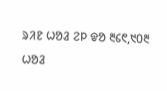ᱨᱤᱱ ᱦᱚᱲ ᱮᱞ ᱫᱚ ᱓᱔᱖,᱑᱐᱓ ᱦᱚᱲ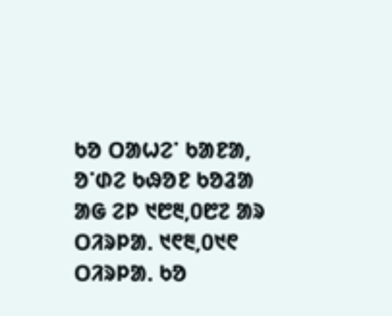ᱠᱚ ᱛᱟᱦᱮᱸ ᱠᱟᱱᱟ, ᱚᱸᱰᱮ ᱠᱷᱚᱱ ᱠᱚᱲᱟ ᱟᱜ ᱮᱞ ᱑᱘᱓,᱐᱘᱗ ᱟᱨ ᱛᱤᱨᱞᱟᱹ ᱑᱖᱓,᱐᱑᱖ ᱛᱤᱨᱞᱟᱹ ᱠᱚ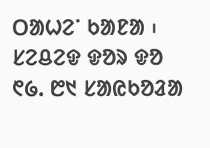ᱛᱟᱦᱮᱸ ᱠᱟᱱᱟ ᱾ ᱥᱮᱪᱮᱫ ᱫᱚᱨ ᱫᱚ ᱖᱙. ᱘᱑ ᱥᱟᱭᱠᱚᱲᱟ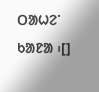ᱛᱟᱦᱮᱸ ᱠᱟᱱᱟ ᱾[]